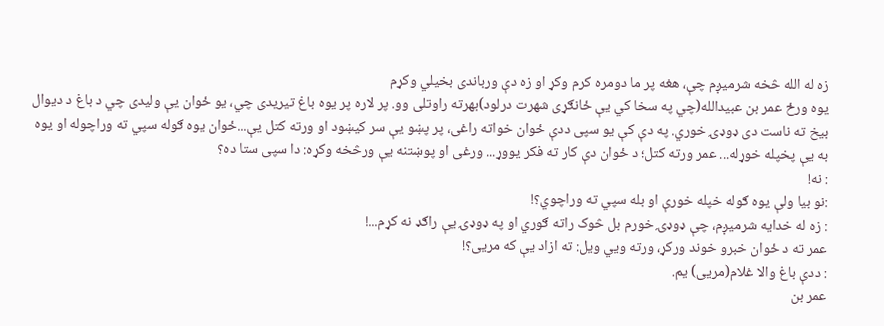زه له الله څخه شرمیږم چې، هغه پر ما دومره کرم وکړ او زه دې ورباندی بخیلي وکړم
یوه ورځ عمر بن عبیدالله(چي په سخا کي یې ځانګړی شهرت درلود)بهرته راوتلی وو. پر لاره پر یوه باغ تیریدی چي، یو ځوان یې ولیدی چي د باغ د دیوال بیخ ته ناست دی ډوډۍ خوري. په دې کې یو سپی ددې ځوان خواته راغی، پر پښو یې سر کیښود او ورته کتل یې...ځوان یوه ګوله سپي ته وراچوله او یوه به یې پخپله خوړله... عمر ورته کتل؛ د ځوان دې کار ته فکر یووړ... ورغی او پوښتنه یې ورڅخه وکړه: دا سپی ستا ده؟
: نه!
:نو بیا ولې یوه ګوله خپله خورې او بله سپي ته وراچوي؟!
: زه له خدایه شرمیږم، چې ډوډۍ خورم بل څوک راته ګوري او په ډوډۍ یې راګډ نه کړم...!
عمر ته د ځوان خبرو خوند ورکړ، ورته ویي ویل: ته ازاد یې که مریی؟!
: ددې باغ والا غلام(مریی) یم.
عمر بن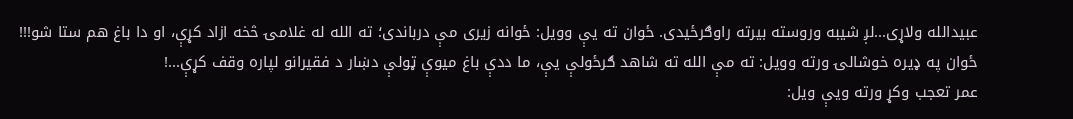عبيدالله ولاړی...لږ شیبه وروسته بیرته راوګرځیدی. ځوان ته یې وویل: ځوانه زیری مې درباندی؛ ته الله له غلامۍ څخه ازاد کړې، او دا باغ هم ستا شو!!!
ځوان په ډیره خوشالۍ ورته وویل: ته مې الله ته شاهد ګرځولې یې، ما ددې باغ میوې ټولې دښار د فقیرانو لپاره وقف کړې...!
عمر تعجب وکړ ورته ویې ویل: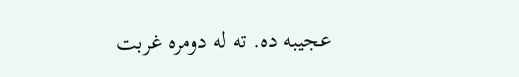عجیبه ده. ته له دومره غربت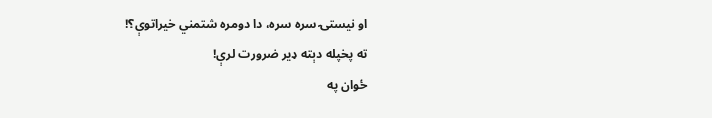او نیستۍ سره سره، دا دومره شتمني خیراتوې؟!
ته پخپله دېته ډیر ضرورت لرې!
ځوان په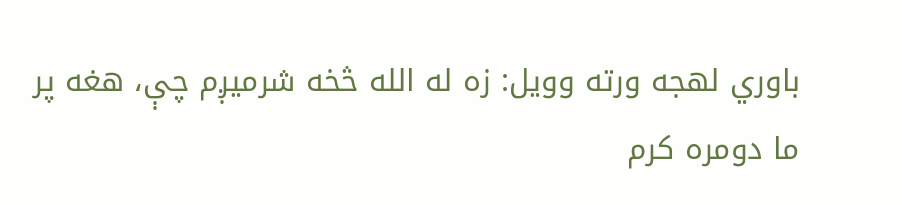باوري لهجه ورته وویل: زه له الله څخه شرمیږم چې، هغه پر ما دومره کرم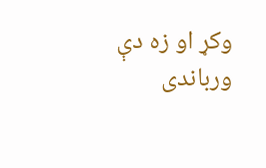وکړ او زه دې ورباندی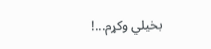بخیلي وکړم...!